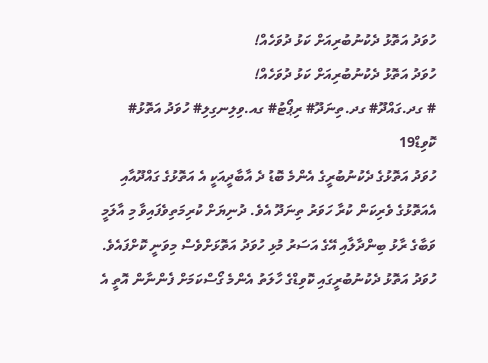ހުވަދު އަތޮޅު ދެކުނުބުރިއަށް ކަޅު ދުވަހެއް!
ހުވަދު އަތޮޅު ދެކުނުބުރިއަށް ކަޅު ދުވަހެއް!
# ގދ.ގައްދޫ# ގދ.ތިނަދޫ# ރިޕޯޓު# ގއ.ވިލިނގިލި# ހުވަދު އަތޮޅު# ކޮވިޑް19
ހުވަދު އަތޮޅުގެ ދެކުނުބުރީގެ އެންމެ ބޮޑު ދެ އާބާދީއަކީ އެ އަތޮޅުގެ ގައްދޫއާއި އެއަތޮޅުގެ ވެރިކަން ކުރާ ހަވަރު ތިނަދޫ އެވެ. ދުނިޔަށް ކުރިމަތިވެފައިވާ މި އާލަމީ ވަބާގެ ރާޅު ބިންދާލާއި އޭގެ އަސަރު މުޅި ހުވަދު އަތޮޅަށްވެސް މިވަނީ ކޮށްފައެވެ. ހުވަދު އަތޮޅު ދެކުނުބުރީގައި ކޮވިޑްގެ ހާލަތު އެންމެ ގޯސްކަމަށް ފެންނާން އޮތީ އެ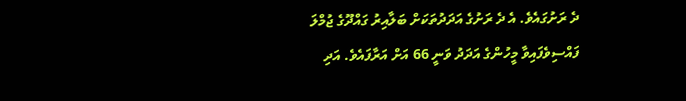ދެ ރަށުގައެވެ. އެ ދެ ރަށުގެ އަދަދުތަކަށް ބަލާއިރު ގައްދޫގެ ޖުމްލަ ފައްސިވެފައިވާ މީހުންގެ އަދަދު ވަނީ 66 އަށް އަރާފައެވެ. އަދި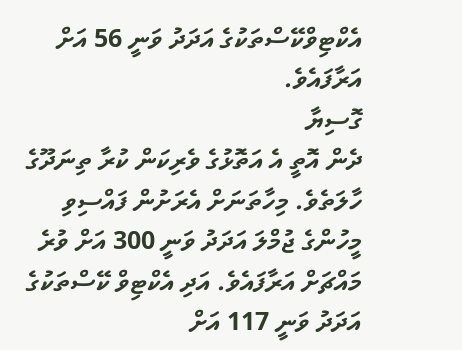އެކްޓިވްކޭސްތަކުގެ އަދަދު ވަނީ 56 އަށް އަރާފައެވެ.
ގޮސިޔާ
ދެން އޮތީ އެ އަތޮޅުގެ ވެރިކަން ކުރާ ތިނަދޫގެ ހާލަތެވެ. މިހާތަނަށް އެރަށުން ފައްސިވި މީހުންގެ ޖުމްލަ އަދަދު ވަނީ 300 އަށް ވުރެ މައްޗަށް އަރާފައެވެ. އަދި އެކްޓިވް ކޭސްތަކުގެ އަދަދު ވަނީ 117 އަށް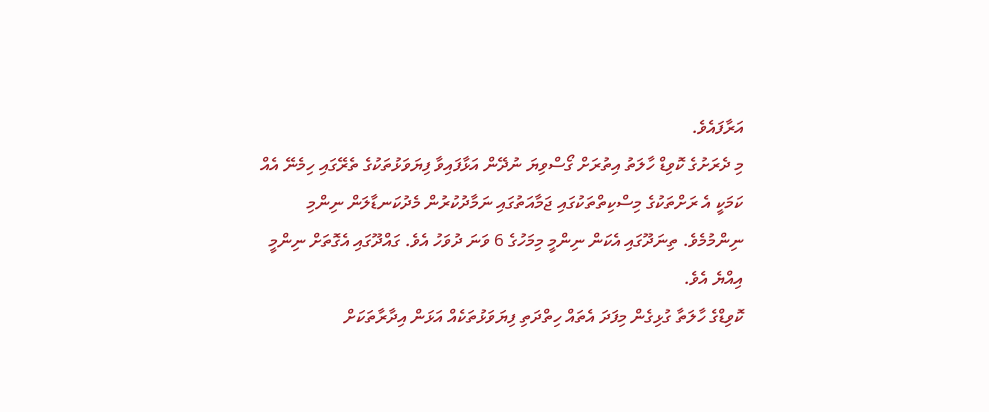އަރާފައެވެ.
މި ދެރަށުގެ ކޮވިޑް ހާލަތު އިތުރަށް ގޯސްވިޔަ ނުދޭން އަޅާފައިވާ ފިޔަވަޅުތަކުގެ ތެރޭގައި ހިމެނޭ އެއް ކަމަކީ އެ ރަށްތަކުގެ މިސްކިތްތަކުގައި ޖަމާއަތުގައި ނަމާދުކުރުން މެދުކަނޑާލަން ނިންމި ނިންމުމެވެ. ތިނަދޫގައި އެކަން ނިންމީ މިމަހުގެ 6 ވަނަ ދުވަހު އެވެ. ގައްދޫގައި އެގޮތަށް ނިންމީ އިއްޔެ އެވެ.
ކޮވިޑްގެ ހާލަތާ ގުޅިގެން މިފަދަ އެތައް ހިތްދަތި ފިޔަވަޅުތަކެއް އަޅަން އިދާރާތަކަށް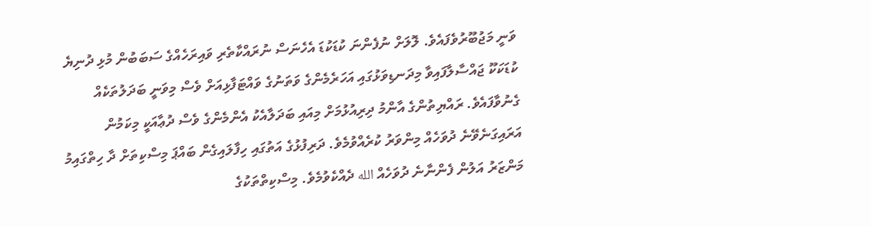ވަނީ މަޖުބޫރުވެފައެވެ. ލޮލަށް ނުފެންނަ ކުޑަކުޑަ އެހެނަސް ނުރައްކާތެރި ވައިރަހެއްގެ ސަބަބުން މުޅި ދުނިޔެ ކުޑަކަކޫ ޖައްސާލާފައިވާ މިދަނޑިވަޅުގައި އަހަރެމެންގެ ވަތަނުގެ ވައްޓަފާޅިއަށް ވެސް މިވަނީ ބަދަލުތަކެއް ގެނުވާފައެވެ. ރައްޔިތުންގެ އާންމު ދިރިއުޅުމަށް މިއައި ބަދަލާއެކު އެންމެންގެ ވެސް ދުޢާއަކީ މިކަމުން އަރައިގަނެވޭނެ ދުވަހެއް މިންވަރު ކުރެއްވުމެވެ. ދަރިފުޅުގެ އަތުގައި ހިފާލައިގެން ބައްޕަ މިސްކިތަށް ދާ ހިތްގައިމު މަންޒަރު އަލުން ފެންނާނެ ދުވަހެއް الله ދެއްކެވުމެވެ. މިސްކިތްތަކުގެ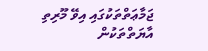ޖަމާޢަތްތަކުގައި އިވޭ މޫރިތި އާޔަތްތަކުން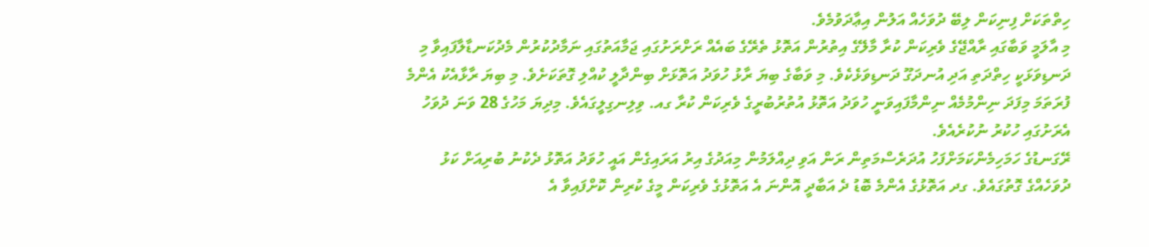ހިތްތަކަށް ފިނިކަން ލިބޭ ދުވަހެއް އަލުން އިޢާދަވުމެވެ.
މި އާލަމީ ވަބާގައި ރާއްޖޭގެ ވެރިކަން ކުރާ މާލޭގެ އިތުރުން އަތޮޅު ތެރޭގެ ބައެއް ރަށްރަށުގައި ޖަމާއަތުގައި ނަމާދުކުރުން މެދުކަނޑާލާފައިވާ މި ދަނޑިވަޅަކީ ހިތްދަތި އަދި އުނދަގޫ ދަނޑިވަޅެކެވެ. މި ވަބާގެ ބިޔަ ރާޅު ހުވަދު އަތޮޅަށް ބިންދާލީ ކުއްލި ގޮތަކަށެވެ. މި ބިޔަ ރާޅާއެކު އެންމެ ފުރަތަމަ މިފަދަ ނިންމުމެއް ނިންމާފައިވަނީ ހުވަދު އަތޮޅު އުތުރުބުރީގެ ވެރިކަން ކުރާ ގއ. ވިލިނގިލީގައެވެ. މިދިޔަ މަހުގެ 28 ވަނަ ދުވަހު އެރަށުގައި ހުކުރު ނުކުރެއެވެ.
ރޭގަނޑުގެ ހަމަހިމެންކަމަށްފަހު އުދަރެސްމަތިން ރަން އަވި ދިއްލަމުން މިއަދުގެ އިރު އަރައިގެން އައީ ހުވަދު އަތޮޅު ދެކުނު ބުރިއަށް ކަޅު ދުވަހެއްގެ ގޮތުގައެވެ. ގދ އަތޮޅުގެ އެންމެ ބޮޑު ދެ އަބާދީ އޮންނަ އެ އަތޮޅުގެ ވެރިކަން މީގެ ކުރިން ކޮށްފައިވާ އެ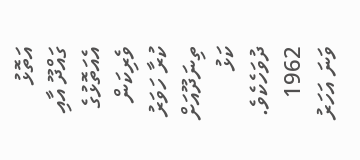އަތޮޅު ގައްދޫ އާއި އެއަތޮޅުގެ ވެރިކަން ކުރާ ހަވަރު ތިނަދޫއަށް ކަޅު ދުވަހެކެވެ. 1962 ވަނަ އަހަރު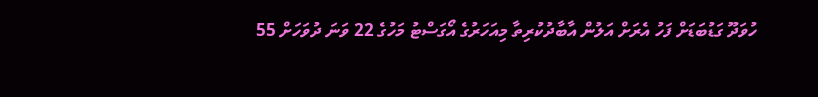ހުވަދޫ ގަޑުބަޑަށް ފަހު އެރަށް އަލުން އާބާދުކުރިތާ މިއަހަރުގެ އޯގަސްޓު މަހުގެ 22 ވަނަ ދުވަހަށް 55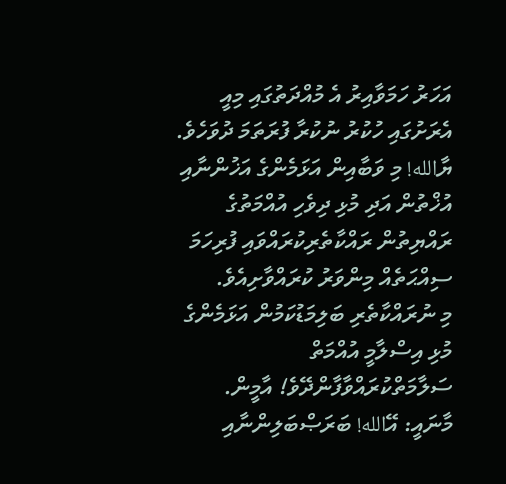އަހަރު ހަމަވާއިރު އެ މުއްދަތުގައި މިއީ އެރަށުގައި ހުކުރު ނުކުރާ ފުރަތަމަ ދުވަހެވެ. ޔާالله! މި ވަބާއިން އަޅަމެންގެ އަޚުންނާއި އުޚްތުން އަދި މުޅި ދިވެހި އުއްމަތުގެ ރައްޔިތުން ރައްކާތެރިކުރައްވައި ފުރިހަމަ ސިއްޙަތެއް މިންވަރު ކުރައްވާށިއެވެ.
މި ނުރައްކާތެރި ބަލިމަޑުކަމުން އަޅަމެންގެ މުޅި އިސްލާމީ އުއްމަތް ސަލާމަތްކުރައްވާފާންދޭވެ! އާމީން.
މާނައީ: އޭالله! ބަރަޞްބަލިންނާއި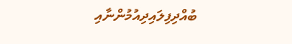ބުއްދިފިލައިދިއުމުންނާއި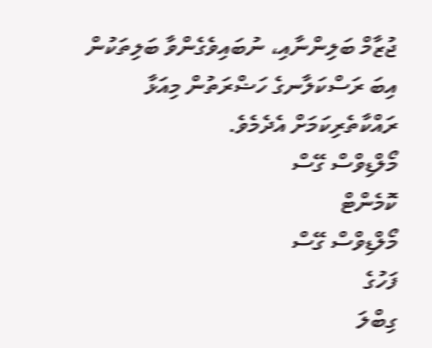ޖުޒާމް ބަލިންނާއި، ނުބައިވެގެންވާ ބަލިތަކުން އިބަ ރަސްކަލާނގެ ހަޟްރަތުން މިއަޅާ ރައްކާތެރިކަމަށް އެދެމެވެ.
މޯލްޑިވްސް ގޭސް
ކޮމެންޓް
މޯލްޑިވްސް ގޭސް
ފަހުގެ
ގިބްލަ